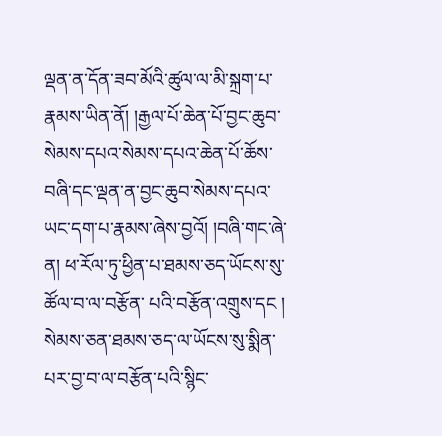ལྡན་ན་དོན་ཟབ་མོའི་ཚུལ་ལ་མི་སྐྲག་པ་རྣམས་ཡིན་ནོ། །རྒྱལ་པོ་ཆེན་པོ་བྱང་ཆུབ་སེམས་དཔའ་སེམས་དཔའ་ཆེན་པོ་ཆོས་བཞི་དང་ལྡན་ན་བྱང་ཆུབ་སེམས་དཔའ་ཡང་དག་པ་རྣམས་ཞེས་བྱའོ། །བཞི་གང་ཞེ་ན། ཕ་རོལ་ཏུ་ཕྱིན་པ་ཐམས་ཅད་ཡོངས་སུ་ཚོལ་བ་ལ་བརྩོན་ པའི་བརྩོན་འགྲུས་དང ། སེམས་ཅན་ཐམས་ཅད་ལ་ཡོངས་སུ་སྨིན་པར་བྱ་བ་ལ་བརྩོན་པའི་སྙིང་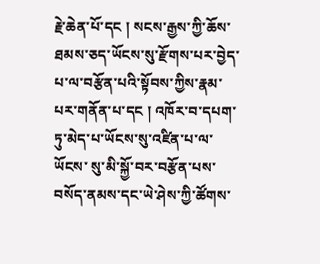རྗེ་ཆེན་པོ་དང ། སངས་རྒྱས་ཀྱི་ཆོས་ཐམས་ཅད་ཡོངས་སུ་རྫོགས་པར་བྱེད་པ་ལ་བརྩོན་པའི་སྟོབས་ཀྱིས་རྣམ་པར་གནོན་པ་དང ། འཁོར་བ་དཔག་ཏུ་མེད་པ་ཡོངས་སུ་འཛིན་པ་ལ་ཡོངས་ སུ་མི་སྐྱོ་བར་བརྩོན་པས་བསོད་ནམས་དང་ཡེ་ཤེས་ཀྱི་ཚོགས་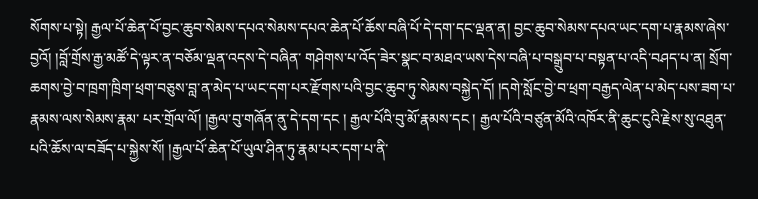སོགས་པ་སྟེ། རྒྱལ་པོ་ཆེན་པོ་བྱང་ཆུབ་སེམས་དཔའ་སེམས་དཔའ་ཆེན་པོ་ཆོས་བཞི་པོ་དེ་དག་དང་ལྡན་ན། བྱང་ཆུབ་སེམས་དཔའ་ཡང་དག་པ་རྣམས་ཞེས་བྱའོ། །བློ་གྲོས་རྒྱ་མཚོ་དེ་ལྟར་ན་བཅོམ་ལྡན་འདས་དེ་བཞིན་ གཤེགས་པ་འོད་ཟེར་སྣང་བ་མཐའ་ཡས་དེས་བཞི་པ་བསྒྲུབ་པ་བསྟན་པ་འདི་བཤད་པ་ན། སྲོག་ཆགས་བྱེ་བ་ཁྲག་ཁྲིག་ཕྲག་བཅུས་བླ་ན་མེད་པ་ཡང་དག་པར་རྫོགས་པའི་བྱང་ཆུབ་ཏུ་སེམས་བསྐྱེད་དོ། །དགེ་སློང་བྱེ་བ་ཕྲག་བརྒྱད་ལེན་པ་མེད་པས་ཟག་པ་རྣམས་ལས་སེམས་རྣམ་ པར་གྲོལ་ལོ། །རྒྱལ་བུ་གཞོན་ནུ་དེ་དག་དང ། རྒྱལ་པོའི་བུ་མོ་རྣམས་དང ། རྒྱལ་པོའི་བཙུན་མོའི་འཁོར་ནི་ཆུང་ངུའི་རྗེས་སུ་འཐུན་པའི་ཆོས་ལ་བཟོད་པ་སྐྱེས་སོ། །རྒྱལ་པོ་ཆེན་པོ་ཡུལ་ཤིན་ཏུ་རྣམ་པར་དག་པ་ནི་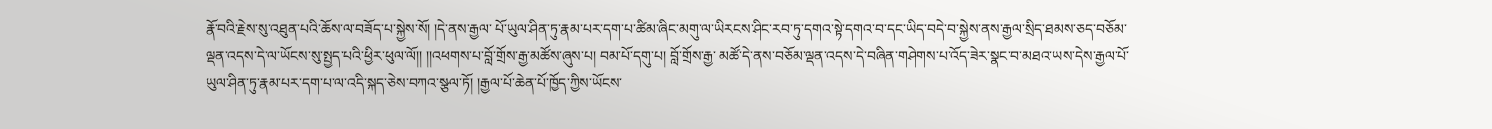རྣོ་བའི་རྗེས་སུ་འཐུན་པའི་ཆོས་ལ་བཟོད་པ་སྐྱེས་སོ། །དེ་ནས་རྒྱལ་ པོ་ཡུལ་ཤིན་ཏུ་རྣམ་པར་དག་པ་ཚིམ་ཞིང་མགུ་ལ་ཡིརངས་ཤིང་རབ་ཏུ་དགའ་སྟེ་དགའ་བ་དང་ཡིད་བདེ་བ་སྐྱེས་ནས་རྒྱལ་སྲིད་ཐམས་ཅད་བཅོམ་ལྡན་འདས་དེ་ལ་ཡོངས་སུ་སྤྱད་པའི་ཕྱིར་ཕུལ་ལོ།། །།འཕགས་པ་བློ་གྲོས་རྒྱ་མཚོས་ཞུས་པ། བམ་པོ་དགུ་པ། བློ་གྲོས་རྒྱ་ མཚོ་དེ་ནས་བཅོམ་ལྡན་འདས་དེ་བཞིན་གཤེགས་པ་འོད་ཟེར་སྣང་བ་མཐའ་ཡས་དེས་རྒྱལ་པོ་ཡུལ་ཤིན་ཏུ་རྣམ་པར་དག་པ་ལ་འདི་སྐད་ཅེས་བཀའ་སྩལ་ཏོ། །རྒྱལ་པོ་ཆེན་པོ་ཁྱོད་ཀྱིས་ཡོངས་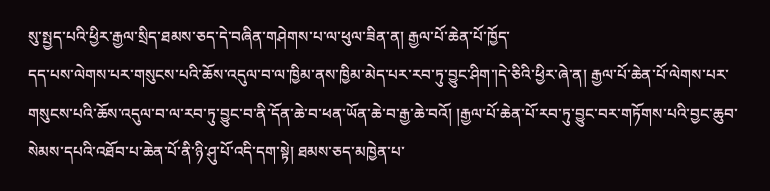སུ་སྤྱད་པའི་ཕྱིར་རྒྱལ་སྲིད་ཐམས་ཅད་དེ་བཞིན་གཤེགས་པ་ལ་ཕུལ་ཟིན་ན། རྒྱལ་པོ་ཆེན་པོ་ཁྱོད་
དད་པས་ལེགས་པར་གསུངས་པའི་ཆོས་འདུལ་བ་ལ་ཁྱིམ་ནས་ཁྱིམ་མེད་པར་རབ་ཏུ་བྱུང་ཤིག་།དེ་ཅིའི་ཕྱིར་ཞེ་ན། རྒྱལ་པོ་ཆེན་པོ་ལེགས་པར་གསུངས་པའི་ཆོས་འདུལ་བ་ལ་རབ་ཏུ་བྱུང་བ་ནི་དོན་ཆེ་བ་ཕན་ཡོན་ཆེ་བ་རྒྱ་ཆེ་བའོ། །རྒྱལ་པོ་ཆེན་པོ་རབ་ཏུ་བྱུང་བར་གཏོགས་པའི་བྱང་ཆུབ་ སེམས་དཔའི་འཐོབ་པ་ཆེན་པོ་ནི་ཉི་ཤུ་པོ་འདི་དག་སྟེ། ཐམས་ཅད་མཁྱེན་པ་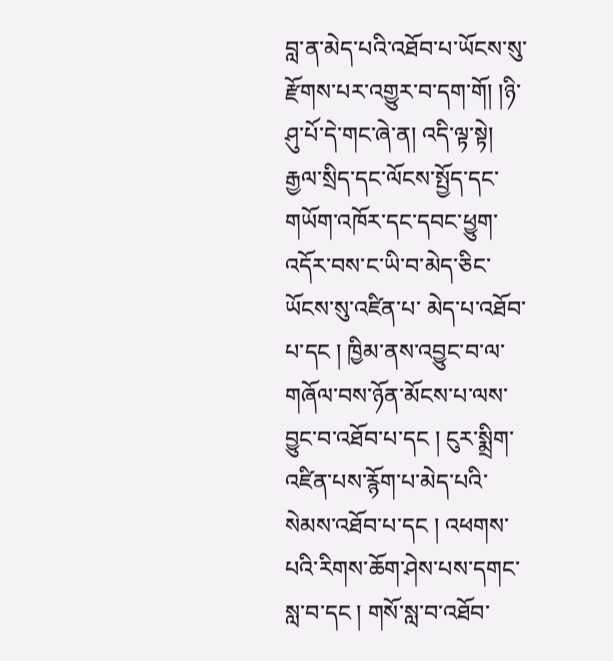བླ་ན་མེད་པའི་འཐོབ་པ་ཡོངས་སུ་རྫོགས་པར་འགྱུར་བ་དག་གོ། །ཉི་ཤུ་པོ་དེ་གང་ཞེ་ན། འདི་ལྟ་སྟེ། རྒྱལ་སྲིད་དང་ལོངས་སྤྱོད་དང་གཡོག་འཁོར་དང་དབང་ཕྱུག་འདོར་བས་ང་ཡི་བ་མེད་ཅིང་ཡོངས་སུ་འཛིན་པ་ མེད་པ་འཐོབ་པ་དང ། ཁྱིམ་ནས་འབྱུང་བ་ལ་གཞོལ་བས་ཉོན་མོངས་པ་ལས་བྱུང་བ་འཐོབ་པ་དང ། ངུར་སྨྲིག་འཛིན་པས་རྙོག་པ་མེད་པའི་སེམས་འཐོབ་པ་དང ། འཕགས་པའི་རིགས་ཆོག་ཤེས་པས་དགང་སླ་བ་དང ། གསོ་སླ་བ་འཐོབ་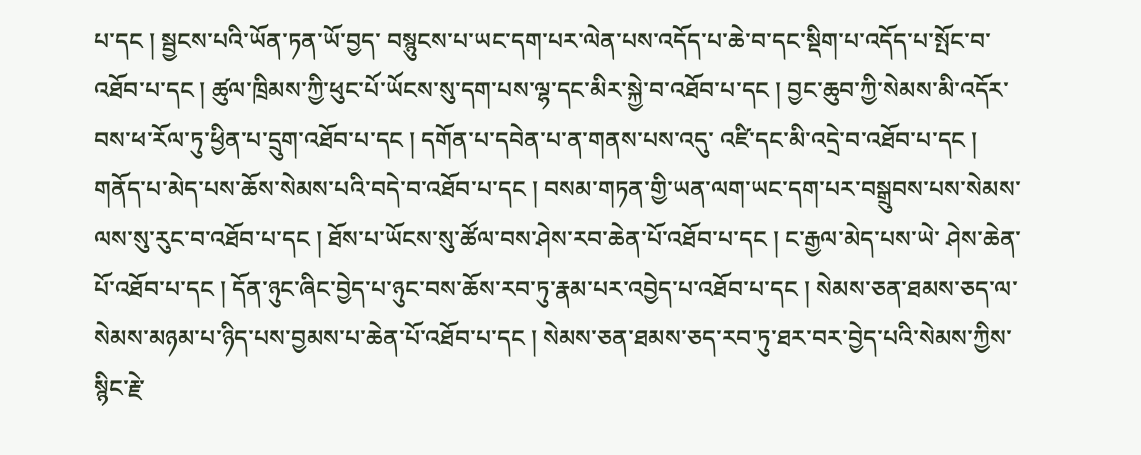པ་དང ། སྦྱངས་པའི་ཡོན་ཏན་ཡོ་བྱད་ བསྙུངས་པ་ཡང་དག་པར་ལེན་པས་འདོད་པ་ཆེ་བ་དང་སྡིག་པ་འདོད་པ་སྤོང་བ་འཐོབ་པ་དང ། ཚུལ་ཁྲིམས་ཀྱི་ཕུང་པོ་ཡོངས་སུ་དག་པས་ལྷ་དང་མིར་སྐྱེ་བ་འཐོབ་པ་དང ། བྱང་ཆུབ་ཀྱི་སེམས་མི་འདོར་བས་ཕ་རོལ་ཏུ་ཕྱིན་པ་དྲུག་འཐོབ་པ་དང ། དགོན་པ་དབེན་པ་ན་གནས་པས་འདུ་ འཛི་དང་མི་འདྲེ་བ་འཐོབ་པ་དང ། གནོད་པ་མེད་པས་ཆོས་སེམས་པའི་བདེ་བ་འཐོབ་པ་དང ། བསམ་གཏན་གྱི་ཡན་ལག་ཡང་དག་པར་བསྒྲུབས་པས་སེམས་ལས་སུ་རུང་བ་འཐོབ་པ་དང ། ཐོས་པ་ཡོངས་སུ་ཚོལ་བས་ཤེས་རབ་ཆེན་པོ་འཐོབ་པ་དང ། ང་རྒྱལ་མེད་པས་ཡེ་ ཤེས་ཆེན་པོ་འཐོབ་པ་དང ། དོན་ཉུང་ཞིང་བྱེད་པ་ཉུང་བས་ཆོས་རབ་ཏུ་རྣམ་པར་འབྱེད་པ་འཐོབ་པ་དང ། སེམས་ཅན་ཐམས་ཅད་ལ་སེམས་མཉམ་པ་ཉིད་པས་བྱམས་པ་ཆེན་པོ་འཐོབ་པ་དང ། སེམས་ཅན་ཐམས་ཅད་རབ་ཏུ་ཐར་བར་བྱེད་པའི་སེམས་ཀྱིས་སྙིང་རྗེ་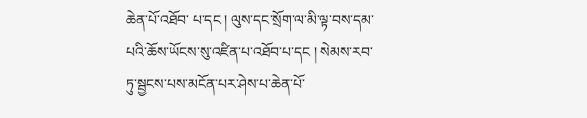ཆེན་པོ་འཐོབ་ པ་དང ། ལུས་དང་སྲོག་ལ་མི་ལྟ་བས་དམ་པའི་ཆོས་ཡོངས་སུ་འཛིན་པ་འཐོབ་པ་དང ། སེམས་རབ་ཏུ་སྦྱངས་པས་མངོན་པར་ཤེས་པ་ཆེན་པོ་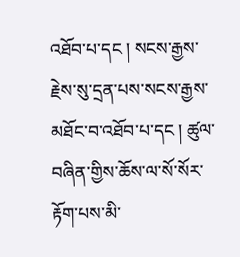འཐོབ་པ་དང ། སངས་རྒྱས་རྗེས་སུ་དྲན་པས་སངས་རྒྱས་མཐོང་བ་འཐོབ་པ་དང ། ཚུལ་བཞིན་གྱིས་ཆོས་ལ་སོ་སོར་རྟོག་པས་མི་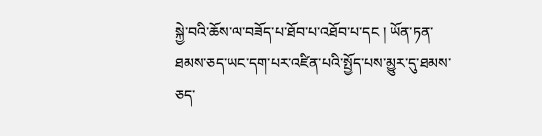སྐྱེ་བའི་ཆོས་ལ་བཟོད་པ་ཐོབ་པ་འཐོབ་པ་དང ། ཡོན་ཏན་ཐམས་ཅད་ཡང་དག་པར་འཛིན་པའི་སྤྱོད་པས་མྱུར་དུ་ཐམས་ཅད་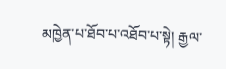མཁྱེན་པ་ཐོབ་པ་འཐོབ་པ་སྟེ། རྒྱལ་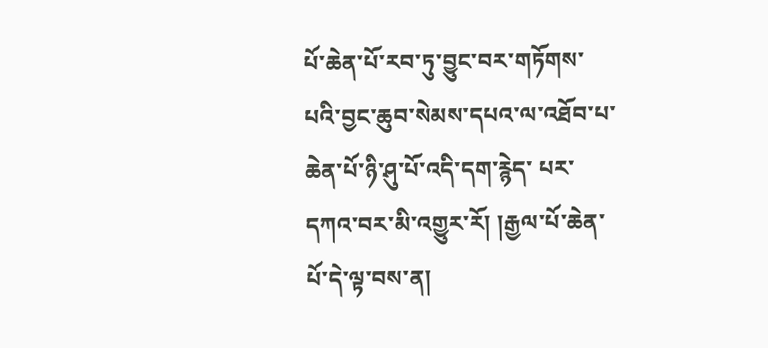པོ་ཆེན་པོ་རབ་ཏུ་བྱུང་བར་གཏོགས་པའི་བྱང་ཆུབ་སེམས་དཔའ་ལ་འཐོབ་པ་ཆེན་པོ་ཉི་ཤུ་པོ་འདི་དག་རྙེད་ པར་དཀའ་བར་མི་འགྱུར་རོ། །རྒྱལ་པོ་ཆེན་པོ་དེ་ལྟ་བས་ན།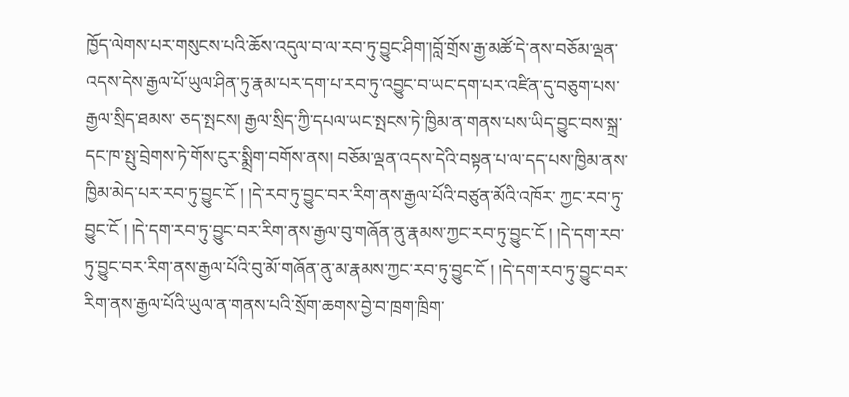ཁྱོད་ལེགས་པར་གསུངས་པའི་ཆོས་འདུལ་བ་ལ་རབ་ཏུ་བྱུང་ཤིག་།བློ་གྲོས་རྒྱ་མཚོ་དེ་ནས་བཅོམ་ལྡན་འདས་དེས་རྒྱལ་པོ་ཡུལ་ཤིན་ཏུ་རྣམ་པར་དག་པ་རབ་ཏུ་འབྱུང་བ་ཡང་དག་པར་འཛིན་དུ་བཅུག་པས་རྒྱལ་སྲིད་ཐམས་ ཅད་སྤངས། རྒྱལ་སྲིད་ཀྱི་དཔལ་ཡང་སྤངས་ཏེ་ཁྱིམ་ན་གནས་པས་ཡིད་བྱུང་བས་སྐྲ་དང་ཁ་སྤུ་བྲེགས་ཏེ་གོས་ངུར་སྨྲིག་བགོས་ནས། བཅོམ་ལྡན་འདས་དེའི་བསྟན་པ་ལ་དད་པས་ཁྱིམ་ནས་ཁྱིམ་མེད་པར་རབ་ཏུ་བྱུང་ངོ ། །དེ་རབ་ཏུ་བྱུང་བར་རིག་ནས་རྒྱལ་པོའི་བཙུན་མོའི་འཁོར་ ཀྱང་རབ་ཏུ་བྱུང་ངོ ། །དེ་དག་རབ་ཏུ་བྱུང་བར་རིག་ནས་རྒྱལ་བུ་གཞོན་ནུ་རྣམས་ཀྱང་རབ་ཏུ་བྱུང་ངོ ། །དེ་དག་རབ་ཏུ་བྱུང་བར་རིག་ནས་རྒྱལ་པོའི་བུ་མོ་གཞོན་ནུ་མ་རྣམས་ཀྱང་རབ་ཏུ་བྱུང་ངོ ། །དེ་དག་རབ་ཏུ་བྱུང་བར་རིག་ནས་རྒྱལ་པོའི་ཡུལ་ན་གནས་པའི་སྲོག་ཆགས་བྱེ་བ་ཁྲག་ཁྲིག་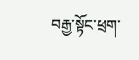བརྒྱ་སྟོང་ཕྲག་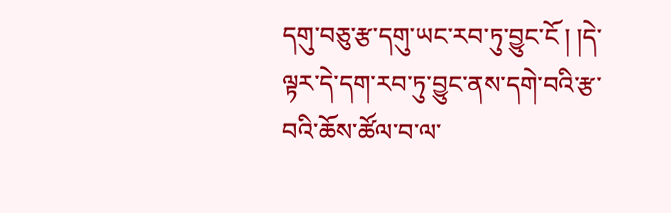དགུ་བཅུ་རྩ་དགུ་ཡང་རབ་ཏུ་བྱུང་ངོ ། །དེ་ལྟར་དེ་དག་རབ་ཏུ་བྱུང་ནས་དགེ་བའི་རྩ་བའི་ཆོས་ཚོལ་བ་ལ་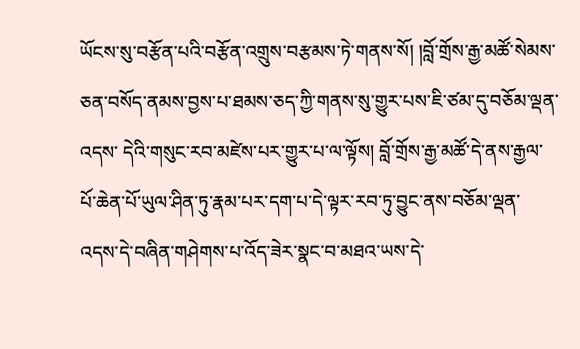ཡོངས་སུ་བརྩོན་པའི་བརྩོན་འགྲུས་བརྩམས་ཏེ་གནས་སོ། །བློ་གྲོས་རྒྱ་མཚོ་སེམས་ཅན་བསོད་ནམས་བྱས་པ་ཐམས་ཅད་ཀྱི་གནས་སུ་གྱུར་པས་ཇི་ཙམ་དུ་བཅོམ་ལྡན་འདས་ དེའི་གསུང་རབ་མཛེས་པར་གྱུར་པ་ལ་ལྟོས། བློ་གྲོས་རྒྱ་མཚོ་དེ་ནས་རྒྱལ་པོ་ཆེན་པོ་ཡུལ་ཤིན་ཏུ་རྣམ་པར་དག་པ་དེ་ལྟར་རབ་ཏུ་བྱུང་ནས་བཅོམ་ལྡན་འདས་དེ་བཞིན་གཤེགས་པ་འོད་ཟེར་སྣང་བ་མཐའ་ཡས་དེ་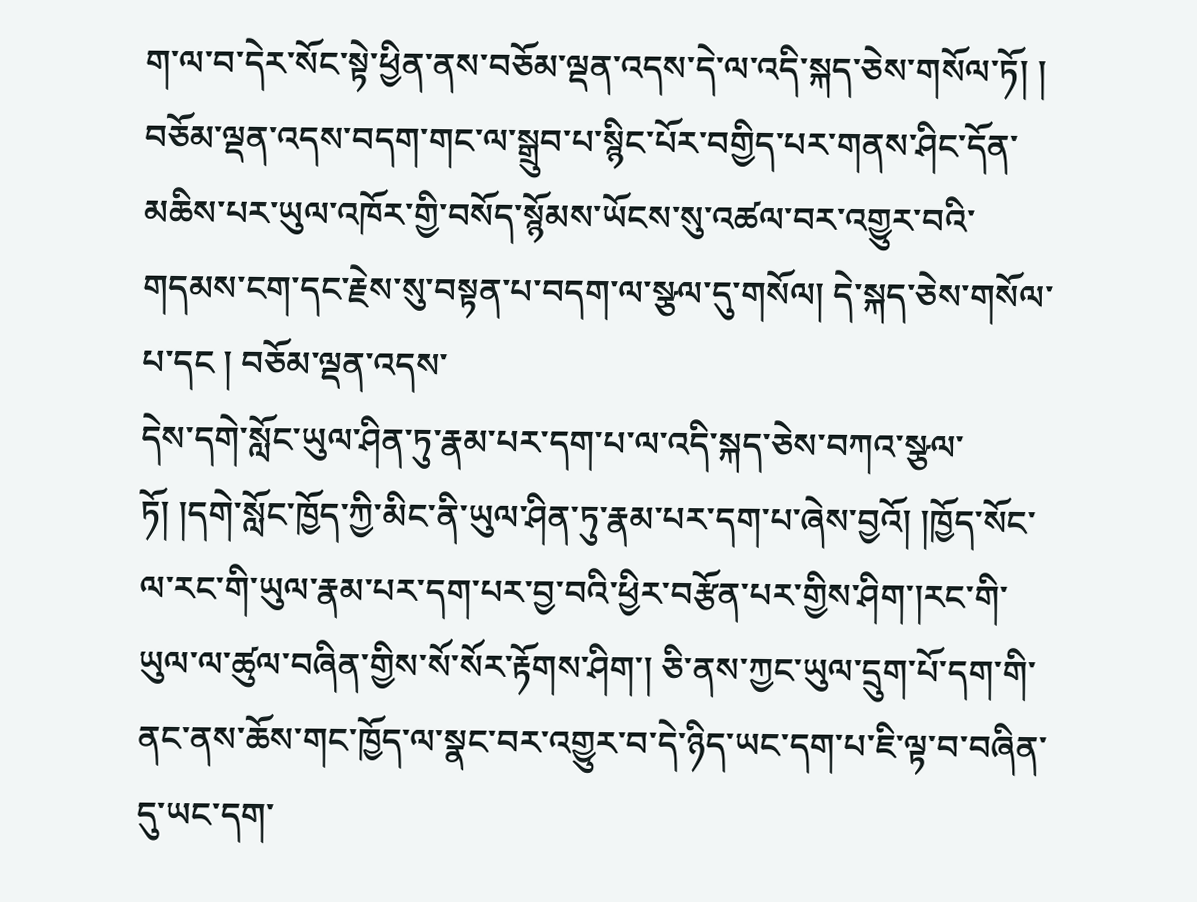ག་ལ་བ་དེར་སོང་སྟེ་ཕྱིན་ནས་བཅོམ་ལྡན་འདས་དེ་ལ་འདི་སྐད་ཅེས་གསོལ་ཏོ། ། བཅོམ་ལྡན་འདས་བདག་གང་ལ་སྒྲུབ་པ་སྙིང་པོར་བགྱིད་པར་གནས་ཤིང་དོན་མཆིས་པར་ཡུལ་འཁོར་གྱི་བསོད་སྙོམས་ཡོངས་སུ་འཚལ་བར་འགྱུར་བའི་གདམས་ངག་དང་རྗེས་སུ་བསྟན་པ་བདག་ལ་སྩལ་དུ་གསོལ། དེ་སྐད་ཅེས་གསོལ་པ་དང ། བཅོམ་ལྡན་འདས་
དེས་དགེ་སློང་ཡུལ་ཤིན་ཏུ་རྣམ་པར་དག་པ་ལ་འདི་སྐད་ཅེས་བཀའ་སྩལ་ཏོ། །དགེ་སློང་ཁྱོད་ཀྱི་མིང་ནི་ཡུལ་ཤིན་ཏུ་རྣམ་པར་དག་པ་ཞེས་བྱའོ། །ཁྱོད་སོང་ལ་རང་གི་ཡུལ་རྣམ་པར་དག་པར་བྱ་བའི་ཕྱིར་བརྩོན་པར་གྱིས་ཤིག་།རང་གི་ཡུལ་ལ་ཚུལ་བཞིན་གྱིས་སོ་སོར་རྟོགས་ཤིག་། ཅི་ནས་ཀྱང་ཡུལ་དྲུག་པོ་དག་གི་ནང་ནས་ཆོས་གང་ཁྱོད་ལ་སྣང་བར་འགྱུར་བ་དེ་ཉིད་ཡང་དག་པ་ཇི་ལྟ་བ་བཞིན་དུ་ཡང་དག་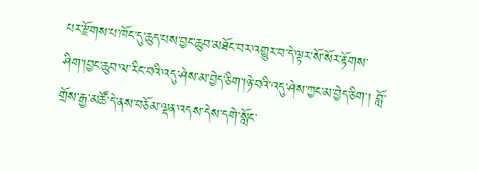པར་རྫོགས་པ་ཁོང་དུ་ཆུད་པས་བྱང་ཆུབ་མཐོང་བར་འགྱུར་བ་དེ་ལྟར་སོ་སོར་རྟོགས་ཤིག་།བྱང་ཆུབ་ལ་རིང་བའི་འདུ་ཤེས་མ་བྱེད་ཅིག་།ཉེ་བའི་འདུ་ཤེས་ཀྱང་མ་བྱེད་ཅིག་། བློ་གྲོས་རྒྱ་མཚོ་དེ་ནས་བཅོམ་ལྡན་འདས་དེས་དགེ་སློང་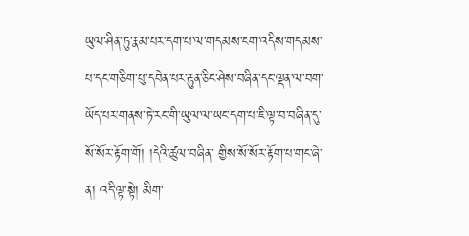ཡུལ་ཤིན་ཏུ་རྣམ་པར་དག་པ་ལ་གདམས་ངག་འདིས་གདམས་པ་དང་གཅིག་པུ་དབེན་པར་རྟུན་ཅིང་ཤེས་བཞིན་དང་ལྡན་ལ་བག་ཡོད་པར་གནས་ཏེ་རང་གི་ཡུལ་ལ་ཡང་དག་པ་ཇི་ལྟ་བ་བཞིན་དུ་སོ་སོར་རྟོག་གོ། །དེའི་ཚུལ་བཞིན་ གྱིས་སོ་སོར་རྟོག་པ་གང་ཞེ་ན། འདི་ལྟ་སྟེ། མིག་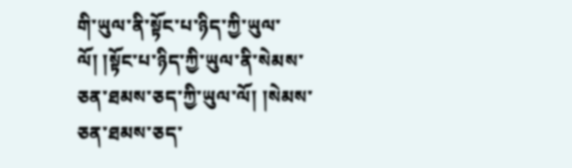གི་ཡུལ་ནི་སྟོང་པ་ཉིད་ཀྱི་ཡུལ་ལོ། །སྟོང་པ་ཉིད་ཀྱི་ཡུལ་ནི་སེམས་ཅན་ཐམས་ཅད་ཀྱི་ཡུལ་ལོ། །སེམས་ཅན་ཐམས་ཅད་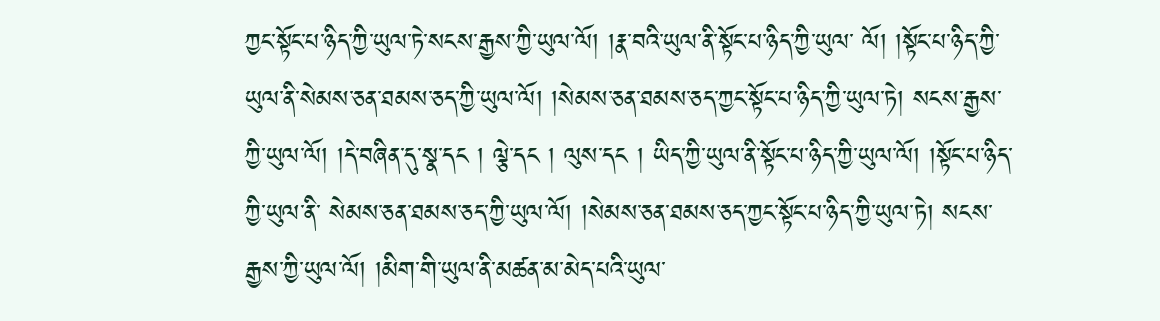ཀྱང་སྟོང་པ་ཉིད་ཀྱི་ཡུལ་ཏེ་སངས་རྒྱས་ཀྱི་ཡུལ་ལོ། །རྣ་བའི་ཡུལ་ནི་སྟོང་པ་ཉིད་ཀྱི་ཡུལ་ ལོ། །སྟོང་པ་ཉིད་ཀྱི་ཡུལ་ནི་སེམས་ཅན་ཐམས་ཅད་ཀྱི་ཡུལ་ལོ། །སེམས་ཅན་ཐམས་ཅད་ཀྱང་སྟོང་པ་ཉིད་ཀྱི་ཡུལ་ཏེ། སངས་རྒྱས་ཀྱི་ཡུལ་ལོ། །དེ་བཞིན་དུ་སྣ་དང ། ལྕེ་དང ། ལུས་དང ། ཡིད་ཀྱི་ཡུལ་ནི་སྟོང་པ་ཉིད་ཀྱི་ཡུལ་ལོ། །སྟོང་པ་ཉིད་ཀྱི་ཡུལ་ནི་ སེམས་ཅན་ཐམས་ཅད་ཀྱི་ཡུལ་ལོ། །སེམས་ཅན་ཐམས་ཅད་ཀྱང་སྟོང་པ་ཉིད་ཀྱི་ཡུལ་ཏེ། སངས་རྒྱས་ཀྱི་ཡུལ་ལོ། །མིག་གི་ཡུལ་ནི་མཚན་མ་མེད་པའི་ཡུལ་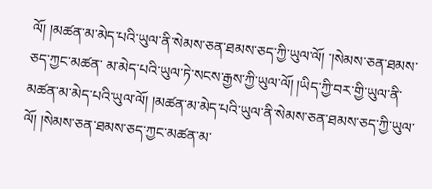ལོ། །མཚན་མ་མེད་པའི་ཡུལ་ནི་སེམས་ཅན་ཐམས་ཅད་ཀྱི་ཡུལ་ལོ། ་།སེམས་ཅན་ཐམས་ཅད་ཀྱང་མཚན་ མ་མེད་པའི་ཡུལ་ཏེ་སངས་རྒྱས་ཀྱི་ཡུལ་ལོ། །ཡིད་ཀྱི་བར་གྱི་ཡུལ་ནི་མཚན་མ་མེད་པའི་ཡུལ་ལོ། །མཚན་མ་མེད་པའི་ཡུལ་ནི་སེམས་ཅན་ཐམས་ཅད་ཀྱི་ཡུལ་ལོ། །སེམས་ཅན་ཐམས་ཅད་ཀྱང་མཚན་མ་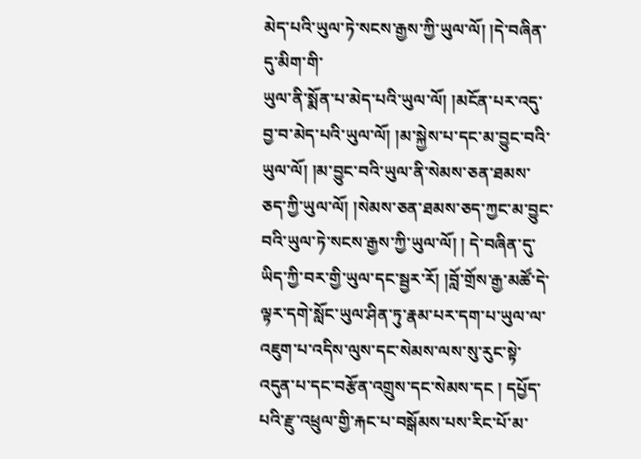མེད་པའི་ཡུལ་ཏེ་སངས་རྒྱས་ཀྱི་ཡུལ་ལོ། །དེ་བཞིན་དུ་མིག་གི་
ཡུལ་ནི་སྨོན་པ་མེད་པའི་ཡུལ་ལོ། །མངོན་པར་འདུ་བྱ་བ་མེད་པའི་ཡུལ་ལོ། །མ་སྐྱེས་པ་དང་མ་བྱུང་བའི་ཡུལ་ལོ། །མ་བྱུང་བའི་ཡུལ་ནི་སེམས་ཅན་ཐམས་ཅད་ཀྱི་ཡུལ་ལོ། །སེམས་ཅན་ཐམས་ཅད་ཀྱང་མ་བྱུང་བའི་ཡུལ་ཏེ་སངས་རྒྱས་ཀྱི་ཡུལ་ལོ། ། དེ་བཞིན་དུ་ཡིད་ཀྱི་བར་གྱི་ཡུལ་དང་སྦྱར་རོ། །བློ་གྲོས་རྒྱ་མཚོ་དེ་ལྟར་དགེ་སློང་ཡུལ་ཤིན་ཏུ་རྣམ་པར་དག་པ་ཡུལ་ལ་འཇུག་པ་འདིས་ལུས་དང་སེམས་ལས་སུ་རུང་སྟེ་འདུན་པ་དང་བརྩོན་འགྲུས་དང་སེམས་དང ། དཔྱོད་པའི་རྫུ་འཕྲུལ་གྱི་རྐང་པ་བསྒོམས་པས་རིང་པོ་མ་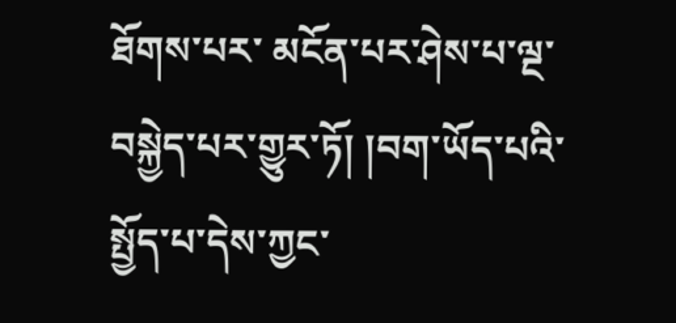ཐོགས་པར་ མངོན་པར་ཤེས་པ་ལྔ་བསྐྱེད་པར་གྱུར་ཏོ། །བག་ཡོད་པའི་སྤྱོད་པ་དེས་ཀྱང་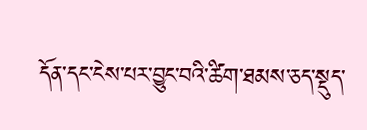དོན་དང་ངེས་པར་བྱུང་བའི་ཚིག་ཐམས་ཅད་སྡུད་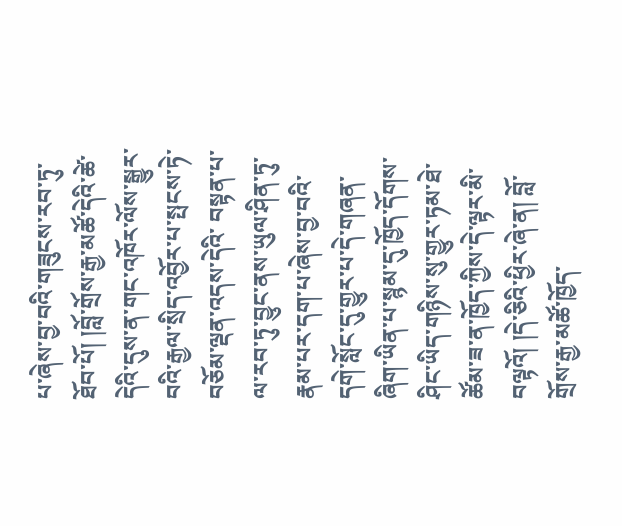པ་ཞེས་བྱ་བའི་གཟུངས་རབ་ཏུ་ཐོབ་པོ། །བློ་གྲོས་རྒྱ་མཚོ་དེའི་ཚེ་དེའི་དུས་ན་གང་འཁོར་ལོས་སྒྱུར་བའི་རྒྱལ་སྲིད་འབྱོར་པ་སྤངས་ཏེ་བཅོམ་ལྡན་འདས་དེའི་ བསྟན་པ་ལ་རབ་ཏུ་བྱུང་ནས་ཡུལ་ཤིན་ཏུ་རྣམ་པར་དག་པ་ཞེས་བྱ་བའི་དགེ་སློང་དུ་གྱུར་པ་དེ་གཞན་ཞིག་ཡིན་པ་སྙམ་དུ་ཁྱོད་དོགས་ཤིང་ཡིད་གཉིས་སུ་གྱུར་ཏམ་ཐེ་ཚོམ་ཟ་ན་ཁྱོད་ཀྱིས་དེ་ལྟར་མི་བལྟའོ། །དེ་ཅིའི་ཕྱིར་ཞེ་ན། བློ་གྲོས་རྒྱ་མཚོ་ཁྱོད་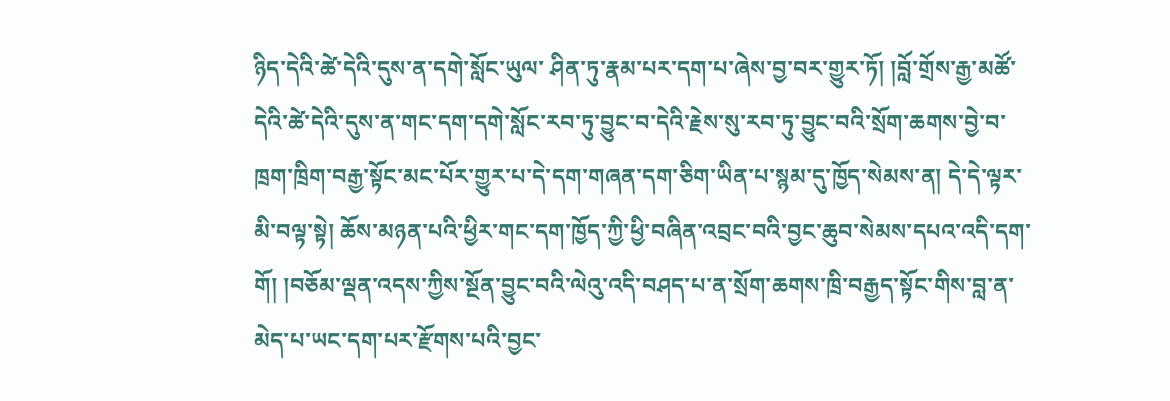ཉིད་དེའི་ཚེ་དེའི་དུས་ན་དགེ་སློང་ཡུལ་ ཤིན་ཏུ་རྣམ་པར་དག་པ་ཞེས་བྱ་བར་གྱུར་ཏོ། །བློ་གྲོས་རྒྱ་མཚོ་དེའི་ཚེ་དེའི་དུས་ན་གང་དག་དགེ་སློང་རབ་ཏུ་བྱུང་བ་དེའི་རྗེས་སུ་རབ་ཏུ་བྱུང་བའི་སྲོག་ཆགས་བྱེ་བ་ཁྲག་ཁྲིག་བརྒྱ་སྟོང་མང་པོར་གྱུར་པ་དེ་དག་གཞན་དག་ཅིག་ཡིན་པ་སྙམ་དུ་ཁྱོད་སེམས་ན། དེ་དེ་ལྟར་མི་བལྟ་སྟེ། ཆོས་མཉན་པའི་ཕྱིར་གང་དག་ཁྱོད་ཀྱི་ཕྱི་བཞིན་འབྲང་བའི་བྱང་ཆུབ་སེམས་དཔའ་འདི་དག་གོ། །བཅོམ་ལྡན་འདས་ཀྱིས་སྔོན་བྱུང་བའི་ལེའུ་འདི་བཤད་པ་ན་སྲོག་ཆགས་ཁྲི་བརྒྱད་སྟོང་གིས་བླ་ན་མེད་པ་ཡང་དག་པར་རྫོགས་པའི་བྱང་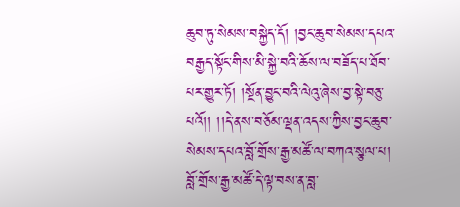ཆུབ་ཏུ་སེམས་བསྐྱེད་དོ། །བྱང་ཆུབ་སེམས་དཔའ་ བརྒྱད་སྟོང་གིས་མི་སྐྱེ་བའི་ཆོས་ལ་བཟོད་པ་ཐོབ་པར་གྱུར་ཏོ། །སྔོན་བྱུང་བའི་ལེའུ་ཞེས་བྱ་སྟེ་བཅུ་པའོ།། །།དེ་ནས་བཅོམ་ལྡན་འདས་ཀྱིས་བྱང་ཆུབ་སེམས་དཔའ་བློ་གྲོས་རྒྱ་མཚོ་ལ་བཀའ་སྩལ་པ། བློ་གྲོས་རྒྱ་མཚོ་དེ་ལྟ་བས་ན་བླ་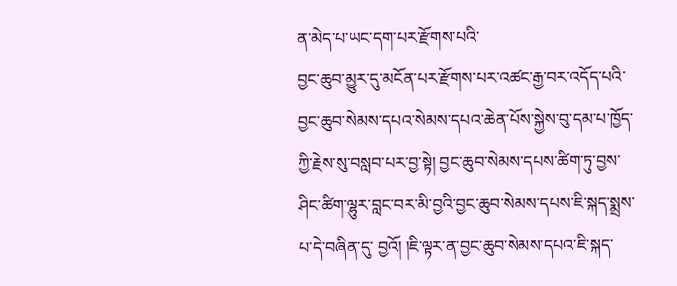ན་མེད་པ་ཡང་དག་པར་རྫོགས་པའི་
བྱང་ཆུབ་མྱུར་དུ་མངོན་པར་རྫོགས་པར་འཚང་རྒྱ་བར་འདོད་པའི་བྱང་ཆུབ་སེམས་དཔའ་སེམས་དཔའ་ཆེན་པོས་སྐྱེས་བུ་དམ་པ་ཁྱོད་ཀྱི་རྗེས་སུ་བསླབ་པར་བྱ་སྟེ། བྱང་ཆུབ་སེམས་དཔས་ཚིག་ཏུ་བྱས་ཤིང་ཚིག་ལྷུར་བླང་བར་མི་བྱའི་བྱང་ཆུབ་སེམས་དཔས་ཇི་སྐད་སྨྲས་པ་དེ་བཞིན་དུ་ བྱའོ། །ཇི་ལྟར་ན་བྱང་ཆུབ་སེམས་དཔའ་ཇི་སྐད་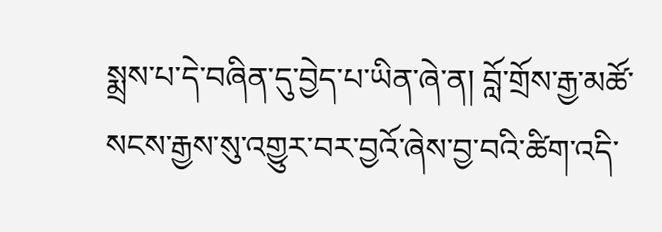སྨྲས་པ་དེ་བཞིན་དུ་བྱེད་པ་ཡིན་ཞེ་ན། བློ་གྲོས་རྒྱ་མཚོ་སངས་རྒྱས་སུ་འགྱུར་བར་བྱའོ་ཞེས་བྱ་བའི་ཚིག་འདི་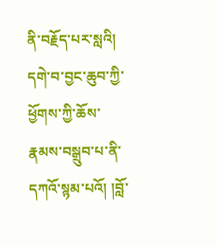ནི་བརྗོད་པར་སླའི། དགེ་བ་བྱང་ཆུབ་ཀྱི་ཕྱོགས་ཀྱི་ཆོས་རྣམས་བསྒྲུབ་པ་ནི་དཀའོ་སྙམ་པའོ། །བློ་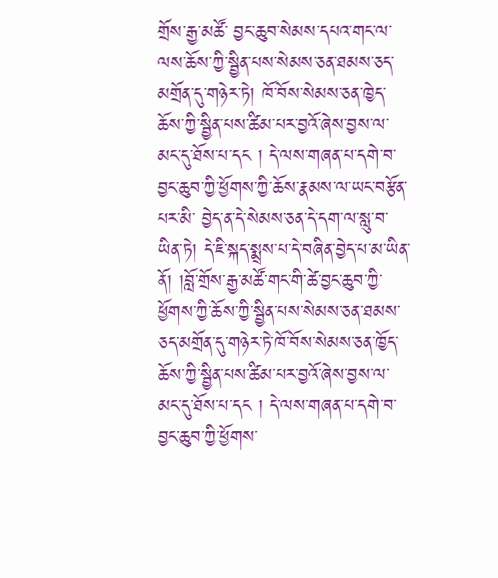གྲོས་རྒྱ་མཚོ་ བྱང་ཆུབ་སེམས་དཔའ་གང་ལ་ལས་ཆོས་ཀྱི་སྦྱིན་པས་སེམས་ཅན་ཐམས་ཅད་མགྲོན་དུ་གཉེར་ཏེ། ཁོ་བོས་སེམས་ཅན་ཁྱེད་ཆོས་ཀྱི་སྦྱིན་པས་ཚིམ་པར་བྱའོ་ཞེས་བྱས་ལ་མང་དུ་ཐོས་པ་དང ། དེ་ལས་གཞན་པ་དགེ་བ་བྱང་ཆུབ་ཀྱི་ཕྱོགས་ཀྱི་ཆོས་རྣམས་ལ་ཡང་བརྩོན་པར་མི་ བྱེད་ན་དེ་སེམས་ཅན་དེ་དག་ལ་སླུ་བ་ཡིན་ཏེ། དེ་ཇི་སྐད་སྨྲས་པ་དེ་བཞིན་བྱེད་པ་མ་ཡིན་ནོ། །བློ་གྲོས་རྒྱ་མཚོ་གང་གི་ཚེ་བྱང་ཆུབ་ཀྱི་ཕྱོགས་ཀྱི་ཆོས་ཀྱི་སྦྱིན་པས་སེམས་ཅན་ཐམས་ཅད་མགྲོན་དུ་གཉེར་ཏེ་ཁོ་བོས་སེམས་ཅན་ཁྱོད་ཆོས་ཀྱི་སྦྱིན་པས་ཚིམ་པར་བྱའོ་ཞེས་བྱས་ལ་ མང་དུ་ཐོས་པ་དང ། དེ་ལས་གཞན་པ་དགེ་བ་བྱང་ཆུབ་ཀྱི་ཕྱོགས་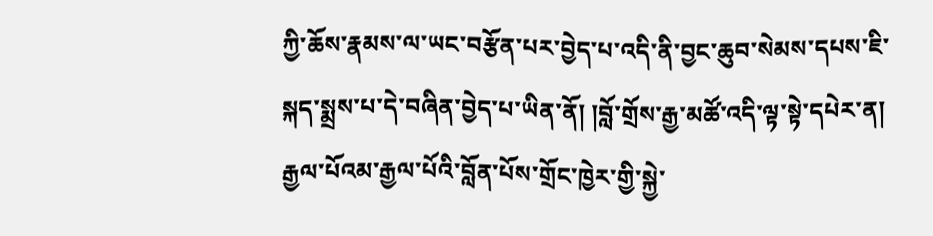ཀྱི་ཆོས་རྣམས་ལ་ཡང་བརྩོན་པར་བྱེད་པ་འདི་ནི་བྱང་ཆུབ་སེམས་དཔས་ཇི་སྐད་སྨྲས་པ་དེ་བཞིན་བྱེད་པ་ཡིན་ནོ། །བློ་གྲོས་རྒྱ་མཚོ་འདི་ལྟ་སྟེ་དཔེར་ན། རྒྱལ་པོའམ་རྒྱལ་པོའི་བློན་པོས་གྲོང་ཁྱེར་གྱི་སྐྱེ་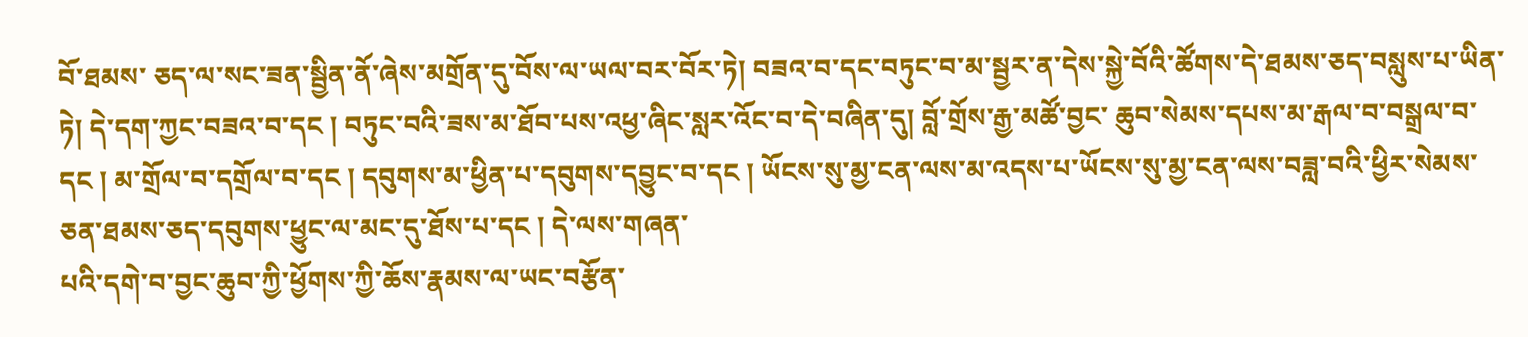བོ་ཐམས་ ཅད་ལ་སང་ཟན་སྦྱིན་ནོ་ཞེས་མགྲོན་དུ་བོས་ལ་ཡལ་བར་བོར་ཏེ། བཟའ་བ་དང་བཏུང་བ་མ་སྦྱར་ན་དེས་སྐྱེ་བོའི་ཚོགས་དེ་ཐམས་ཅད་བསླུས་པ་ཡིན་ཏེ། དེ་དག་ཀྱང་བཟའ་བ་དང ། བཏུང་བའི་ཟས་མ་ཐོབ་པས་འཕྱ་ཞིང་སླར་འོང་བ་དེ་བཞིན་དུ། བློ་གྲོས་རྒྱ་མཚོ་བྱང་ ཆུབ་སེམས་དཔས་མ་རྒལ་བ་བསྒྲལ་བ་དང ། མ་གྲོལ་བ་དགྲོལ་བ་དང ། དབུགས་མ་ཕྱིན་པ་དབུགས་དབྱུང་བ་དང ། ཡོངས་སུ་མྱ་ངན་ལས་མ་འདས་པ་ཡོངས་སུ་མྱ་ངན་ལས་བཟླ་བའི་ཕྱིར་སེམས་ཅན་ཐམས་ཅད་དབུགས་ཕྱུང་ལ་མང་དུ་ཐོས་པ་དང ། དེ་ལས་གཞན་
པའི་དགེ་བ་བྱང་ཆུབ་ཀྱི་ཕྱོགས་ཀྱི་ཆོས་རྣམས་ལ་ཡང་བརྩོན་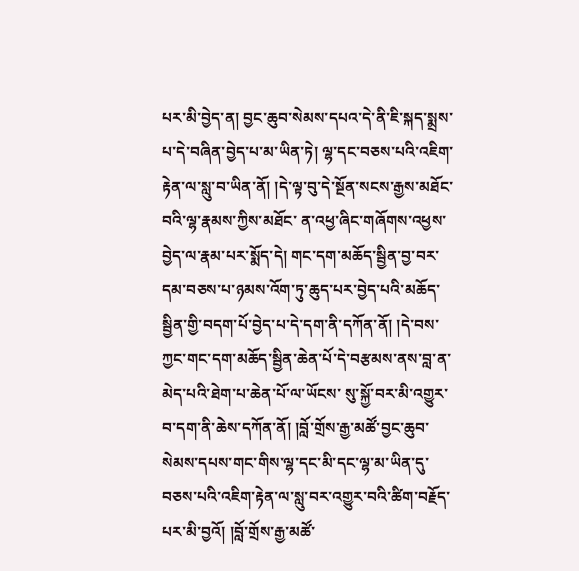པར་མི་བྱེད་ན། བྱང་ཆུབ་སེམས་དཔའ་དེ་ནི་ཇི་སྐད་སྨྲས་པ་དེ་བཞིན་བྱེད་པ་མ་ཡིན་ཏེ། ལྷ་དང་བཅས་པའི་འཇིག་རྟེན་ལ་སླུ་བ་ཡིན་ནོ། །དེ་ལྟ་བུ་དེ་སྔོན་སངས་རྒྱས་མཐོང་བའི་ལྷ་རྣམས་ཀྱིས་མཐོང་ ན་འཕྱ་ཞིང་གཞོགས་འཕྱས་བྱེད་ལ་རྣམ་པར་སྨོད་དེ། གང་དག་མཆོད་སྦྱིན་བྱ་བར་དམ་བཅས་པ་ཉམས་འོག་ཏུ་ཆུད་པར་བྱེད་པའི་མཆོད་སྦྱིན་གྱི་བདག་པོ་བྱེད་པ་དེ་དག་ནི་དཀོན་ནོ། །དེ་བས་ཀྱང་གང་དག་མཆོད་སྦྱིན་ཆེན་པོ་དེ་བརྩམས་ནས་བླ་ན་མེད་པའི་ཐེག་པ་ཆེན་པོ་ལ་ཡོངས་ སུ་སྐྱོ་བར་མི་འགྱུར་བ་དག་ནི་ཆེས་དཀོན་ནོ། །བློ་གྲོས་རྒྱ་མཚོ་བྱང་ཆུབ་སེམས་དཔས་གང་གིས་ལྷ་དང་མི་དང་ལྷ་མ་ཡིན་དུ་བཅས་པའི་འཇིག་རྟེན་ལ་སླུ་བར་འགྱུར་བའི་ཚིག་བརྗོད་པར་མི་བྱའོ། །བློ་གྲོས་རྒྱ་མཚོ་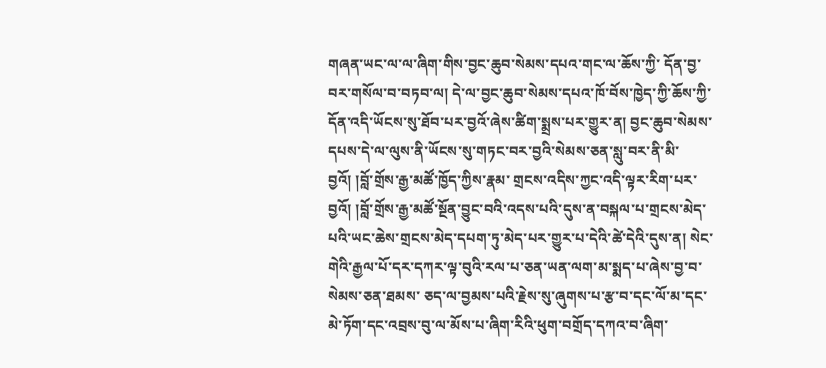གཞན་ཡང་ལ་ལ་ཞིག་གིས་བྱང་ཆུབ་སེམས་དཔའ་གང་ལ་ཆོས་ཀྱི་ དོན་བྱ་བར་གསོལ་བ་བཏབ་ལ། དེ་ལ་བྱང་ཆུབ་སེམས་དཔའ་ཁོ་བོས་ཁྱེད་ཀྱི་ཆོས་ཀྱི་དོན་འདི་ཡོངས་སུ་ཐོབ་པར་བྱའོ་ཞེས་ཚིག་སྨྲས་པར་གྱུར་ན། བྱང་ཆུབ་སེམས་དཔས་དེ་ལ་ལུས་ནི་ཡོངས་སུ་གཏང་བར་བྱའི་སེམས་ཅན་སླུ་བར་ནི་མི་བྱའོ། །བློ་གྲོས་རྒྱ་མཚོ་ཁྱོད་ཀྱིས་རྣམ་ གྲངས་འདིས་ཀྱང་འདི་ལྟར་རིག་པར་བྱའོ། །བློ་གྲོས་རྒྱ་མཚོ་སྔོན་བྱུང་བའི་འདས་པའི་དུས་ན་བསྐལ་པ་གྲངས་མེད་པའི་ཡང་ཆེས་གྲངས་མེད་དཔག་ཏུ་མེད་པར་གྱུར་པ་དེའི་ཚེ་དེའི་དུས་ན། སེང་གེའི་རྒྱལ་པོ་དར་དཀར་ལྟ་བུའི་རལ་པ་ཅན་ཡན་ལག་མ་སྨད་པ་ཞེས་བྱ་བ་སེམས་ཅན་ཐམས་ ཅད་ལ་བྱམས་པའི་རྗེས་སུ་ཞུགས་པ་རྩ་བ་དང་ལོ་མ་དང་མེ་ཏོག་དང་འབྲས་བུ་ལ་མོས་པ་ཞིག་རིའི་ཕུག་བགྲོད་དཀའ་བ་ཞིག་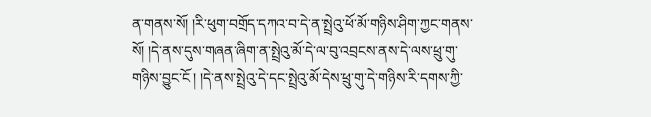ན་གནས་སོ། །རི་ཕུག་བགྲོད་དཀའ་བ་དེ་ན་སྤྲེའུ་ཕོ་མོ་གཉིས་ཤིག་ཀྱང་གནས་སོ། །དེ་ནས་དུས་གཞན་ཞིག་ན་སྤྲེའུ་མོ་དེ་ལ་བུ་འབྲངས་ནས་དེ་ལས་ཕྲུ་གུ་ གཉིས་བྱུང་ངོ ། །དེ་ནས་སྤྲེའུ་དེ་དང་སྤྲེའུ་མོ་དེས་ཕྲུ་གུ་དེ་གཉིས་རི་དགས་ཀྱི་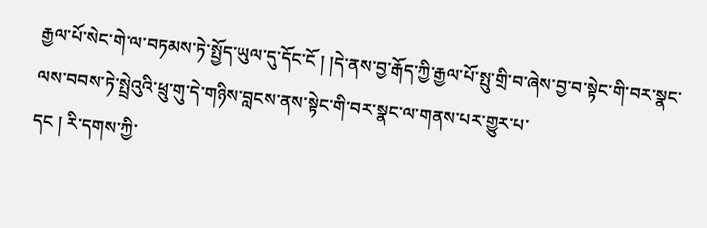རྒྱལ་པོ་སེང་གེ་ལ་བཏམས་ཏེ་སྤྱོད་ཡུལ་དུ་དོང་ངོ ། །དེ་ནས་བྱ་རྒོད་ཀྱི་རྒྱལ་པོ་སྤུ་གྲི་བ་ཞེས་བྱ་བ་སྟེང་གི་བར་སྣང་ལས་བབས་ཏེ་སྤྲེའུའི་ཕྲུ་གུ་དེ་གཉིས་བླངས་ནས་སྟེང་གི་བར་སྣང་ལ་གནས་པར་གྱུར་པ་
དང ། རི་དགས་ཀྱི་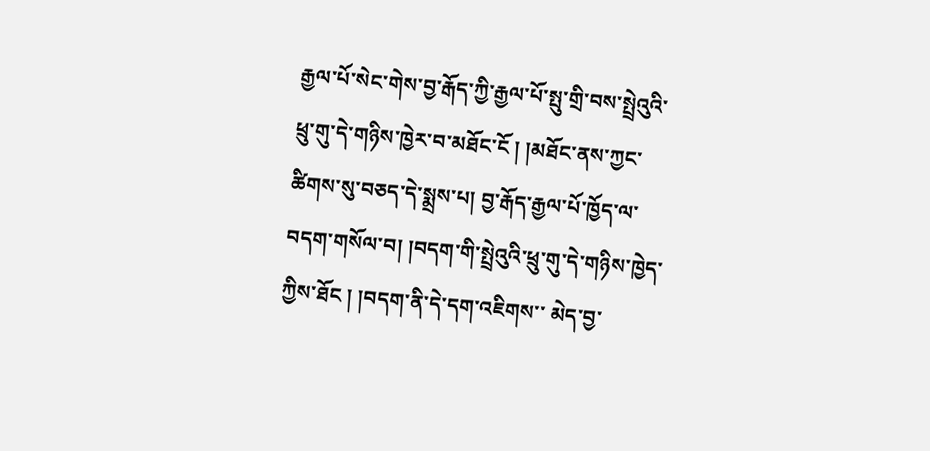རྒྱལ་པོ་སེང་གེས་བྱ་རྒོད་ཀྱི་རྒྱལ་པོ་སྤུ་གྲི་བས་སྤྲེའུའི་ཕྲུ་གུ་དེ་གཉིས་ཁྱེར་བ་མཐོང་ངོ ། །མཐོང་ནས་ཀྱང་ཚིགས་སུ་བཅད་དེ་སྨྲས་པ། བྱ་རྒོད་རྒྱལ་པོ་ཁྱོད་ལ་བདག་གསོལ་བ། །བདག་གི་སྤྲེའུའི་ཕྲུ་གུ་དེ་གཉིས་ཁྱེད་ཀྱིས་ཐོང ། །བདག་ནི་དེ་དག་འཇིགས་་ མེད་བྱ་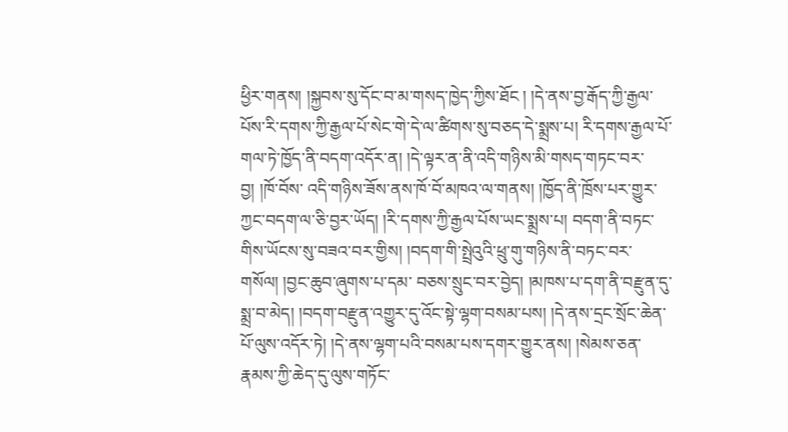ཕྱིར་གནས། །སྐྱབས་སུ་དོང་བ་མ་གསད་ཁྱེད་ཀྱིས་ཐོང ། །དེ་ནས་བྱ་རྒོད་ཀྱི་རྒྱལ་པོས་རི་དགས་ཀྱི་རྒྱལ་པོ་སེང་གེ་དེ་ལ་ཚིགས་སུ་བཅད་དེ་སྨྲས་པ། རི་དགས་རྒྱལ་པོ་གལ་ཏེ་ཁྱོད་ནི་བདག་འདོར་ན། །དེ་ལྟར་ན་ནི་འདི་གཉིས་མི་གསད་གཏང་བར་བྱ། །ཁོ་བོས་ འདི་གཉིས་ཟོས་ནས་ཁོ་བོ་མཁའ་ལ་གནས། །ཁྱོད་ནི་ཁྲོས་པར་གྱུར་ཀྱང་བདག་ལ་ཅི་བྱར་ཡོད། །རི་དགས་ཀྱི་རྒྱལ་པོས་ཡང་སྨྲས་པ། བདག་ནི་བཏང་གིས་ཡོངས་སུ་བཟའ་བར་གྱིས། །བདག་གི་སྤྲེའུའི་ཕྲུ་གུ་གཉིས་ནི་བཏང་བར་གསོལ། །བྱང་ཆུབ་ཞུགས་པ་དམ་ བཅས་སྲུང་བར་བྱེད། །མཁས་པ་དག་ནི་བརྫུན་དུ་སྨྲ་བ་མེད། །བདག་བརྫུན་འགྱུར་དུ་འོང་སྟེ་ལྷག་བསམ་པས། །དེ་ནས་དྲང་སྲོང་ཆེན་པོ་ལུས་འདོར་ཏེ། །དེ་ནས་ལྷག་པའི་བསམ་པས་དགར་གྱུར་ནས། །སེམས་ཅན་རྣམས་ཀྱི་ཆེད་དུ་ལུས་གཏོང་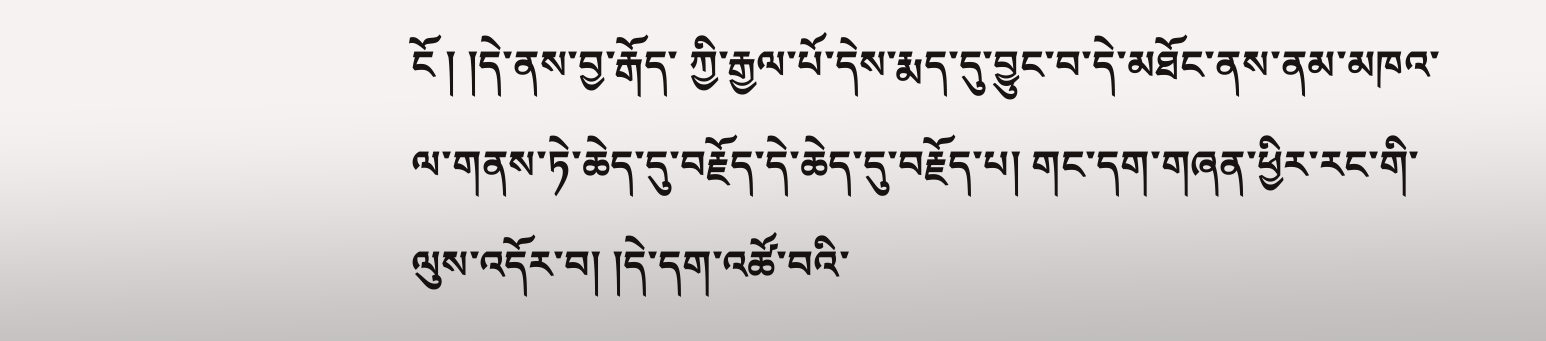ངོ ། །དེ་ནས་བྱ་རྒོད་ ཀྱི་རྒྱལ་པོ་དེས་རྨད་དུ་བྱུང་བ་དེ་མཐོང་ནས་ནམ་མཁའ་ལ་གནས་ཏེ་ཆེད་དུ་བརྗོད་དེ་ཆེད་དུ་བརྗོད་པ། གང་དག་གཞན་ཕྱིར་རང་གི་ལུས་འདོར་བ། །དེ་དག་འཚོ་བའི་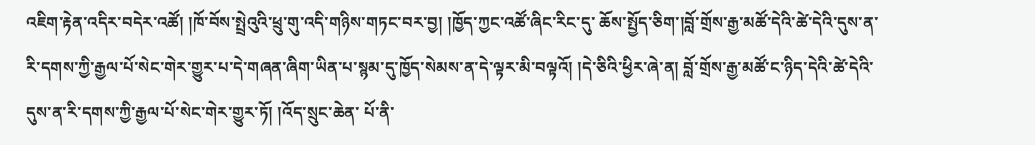འཇིག་རྟེན་འདིར་བདེར་འཚོ། །ཁོ་བོས་སྤྲེའུའི་ཕྲུ་གུ་འདི་གཉིས་གཏང་བར་བྱ། །ཁྱོད་ཀྱང་འཚོ་ཞིང་རིང་དུ་ ཆོས་སྤྱོད་ཅིག་།བློ་གྲོས་རྒྱ་མཚོ་དེའི་ཚེ་དེའི་དུས་ན་རི་དགས་ཀྱི་རྒྱལ་པོ་སེང་གེར་གྱུར་པ་དེ་གཞན་ཞིག་ཡིན་པ་སྙམ་དུ་ཁྱོད་སེམས་ན་དེ་ལྟར་མི་བལྟའོ། །དེ་ཅིའི་ཕྱིར་ཞེ་ན། བློ་གྲོས་རྒྱ་མཚོ་ང་ཉིད་དེའི་ཚེ་དེའི་དུས་ན་རི་དགས་ཀྱི་རྒྱལ་པོ་སེང་གེར་གྱུར་ཏོ། །འོད་སྲུང་ཆེན་ པོ་ནི་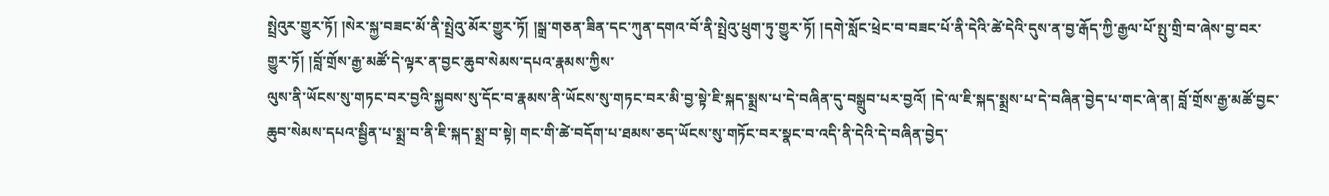སྤྲེའུར་གྱུར་ཏོ། །སེར་སྐྱ་བཟང་མོ་ནི་སྤྲེའུ་མོར་གྱུར་ཏོ། །སྒྲ་གཅན་ཟིན་དང་ཀུན་དགའ་བོ་ནི་སྤྲེའུ་ཕྲུག་ཏུ་གྱུར་ཏོ། །དགེ་སློང་ཕྲེང་བ་བཟང་པོ་ནི་དེའི་ཚེ་དེའི་དུས་ན་བྱ་རྒོད་ཀྱི་རྒྱལ་པོ་སྤུ་གྲི་བ་ཞེས་བྱ་བར་གྱུར་ཏོ། །བློ་གྲོས་རྒྱ་མཚོ་དེ་ལྟར་ན་བྱང་ཆུབ་སེམས་དཔའ་རྣམས་ཀྱིས་
ལུས་ནི་ཡོངས་སུ་གཏང་བར་བྱའི་སྐྱབས་སུ་དོང་བ་རྣམས་ནི་ཡོངས་སུ་གཏང་བར་མི་བྱ་སྟེ་ཇི་སྐད་སྨྲས་པ་དེ་བཞིན་དུ་བསྒྲུབ་པར་བྱའོ། །དེ་ལ་ཇི་སྐད་སྨྲས་པ་དེ་བཞིན་བྱེད་པ་གང་ཞེ་ན། བློ་གྲོས་རྒྱ་མཚོ་བྱང་ཆུབ་སེམས་དཔའ་སྦྱིན་པ་སྨྲ་བ་ནི་ཇི་སྐད་སྨྲ་བ་སྟེ། གང་གི་ཚེ་བདོག་པ་ཐམས་ཅད་ཡོངས་སུ་གཏོང་བར་སྣང་བ་འདི་ནི་དེའི་དེ་བཞིན་བྱེད་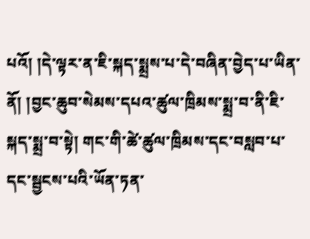པའོ། །དེ་ལྟར་ན་ཇི་སྐད་སྨྲས་པ་དེ་བཞིན་བྱེད་པ་ཡིན་ནོ། །བྱང་ཆུབ་སེམས་དཔའ་ཚུལ་ཁྲིམས་སྨྲ་བ་ནི་ཇི་སྐད་སྨྲ་བ་སྟེ། གང་གི་ཚེ་ཚུལ་ཁྲིམས་དང་བསླབ་པ་དང་སྦྱངས་པའི་ཡོན་ཏན་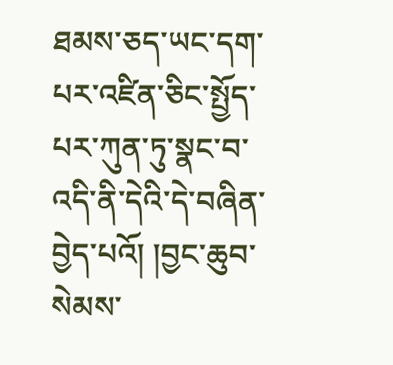ཐམས་ཅད་ཡང་དག་པར་འཛིན་ཅིང་སྤྱོད་པར་ཀུན་ཏུ་སྣང་བ་འདི་ནི་དེའི་དེ་བཞིན་བྱེད་པའོ། །བྱང་ཆུབ་སེམས་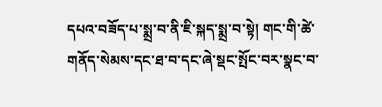དཔའ་བཟོད་པ་སྨྲ་བ་ནི་ཇི་སྐད་སྨྲ་བ་སྟེ། གང་གི་ཚེ་གནོད་སེམས་དང་ཐ་བ་དང་ཞེ་སྡང་སྤོང་བར་སྣང་བ་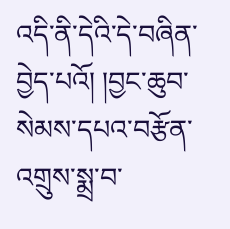འདི་ནི་དེའི་དེ་བཞིན་བྱེད་པའོ། །བྱང་ཆུབ་སེམས་དཔའ་བརྩོན་ འགྲུས་སྨྲ་བ་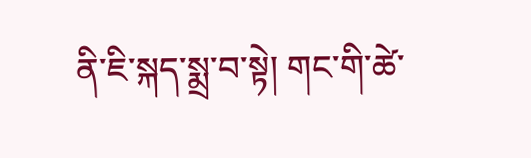ནི་ཇི་སྐད་སྨྲ་བ་སྟེ། གང་གི་ཚེ་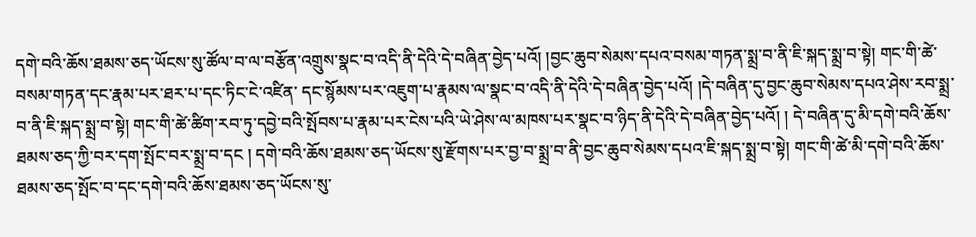དགེ་བའི་ཆོས་ཐམས་ཅད་ཡོངས་སུ་ཚོལ་བ་ལ་བརྩོན་འགྲུས་སྣང་བ་འདི་ནི་དེའི་དེ་བཞིན་བྱེད་པའོ། །བྱང་ཆུབ་སེམས་དཔའ་བསམ་གཏན་སྨྲ་བ་ནི་ཇི་སྐད་སྨྲ་བ་སྟེ། གང་གི་ཚེ་བསམ་གཏན་དང་རྣམ་པར་ཐར་པ་དང་ཏིང་ངེ་འཛིན་ དང་སྙོམས་པར་འཇུག་པ་རྣམས་ལ་སྣང་བ་འདི་ནི་དེའི་དེ་བཞིན་བྱེད་པའོ། །དེ་བཞིན་དུ་བྱང་ཆུབ་སེམས་དཔའ་ཤེས་རབ་སྨྲ་བ་ནི་ཇི་སྐད་སྨྲ་བ་སྟེ། གང་གི་ཚེ་ཚིག་རབ་ཏུ་དབྱེ་བའི་སྤོབས་པ་རྣམ་པར་ངེས་པའི་ཡེ་ཤེས་ལ་མཁས་པར་སྣང་བ་ཉིད་ནི་དེའི་དེ་བཞིན་བྱེད་པའོ། ། དེ་བཞིན་དུ་མི་དགེ་བའི་ཆོས་ཐམས་ཅད་ཀྱི་བར་དག་སྤོང་བར་སྨྲ་བ་དང ། དགེ་བའི་ཆོས་ཐམས་ཅད་ཡོངས་སུ་རྫོགས་པར་བྱ་བ་སྨྲ་བ་ནི་བྱང་ཆུབ་སེམས་དཔའ་ཇི་སྐད་སྨྲ་བ་སྟེ། གང་གི་ཚེ་མི་དགེ་བའི་ཆོས་ཐམས་ཅད་སྤོང་བ་དང་དགེ་བའི་ཆོས་ཐམས་ཅད་ཡོངས་སུ་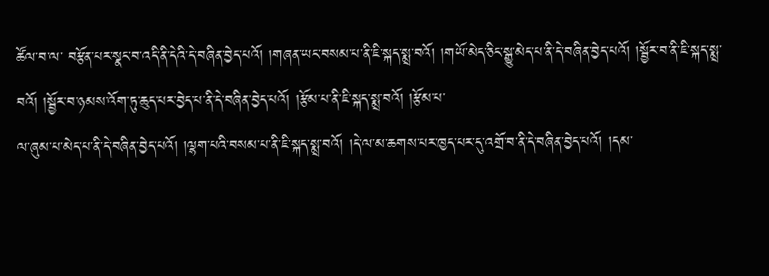ཚོལ་བ་ལ་ བརྩོན་པར་སྣང་བ་འདི་ནི་དེའི་དེ་བཞིན་བྱེད་པའོ། །གཞན་ཡང་བསམ་པ་ནི་ཇི་སྐད་སྨྲ་བའོ། །གཡོ་མེད་ཅིང་སྒྱུ་མེད་པ་ནི་དེ་བཞིན་བྱེད་པའོ། །སྦྱོར་བ་ནི་ཇི་སྐད་སྨྲ་བའོ། །སྦྱོར་བ་ཉམས་འོག་ཏུ་ཆུད་པར་བྱེད་པ་ནི་དེ་བཞིན་བྱེད་པའོ། །རྩོམ་པ་ནི་ཇི་སྐད་སྨྲ་བའོ། །རྩོམ་པ་
ལ་ཞུམ་པ་མེད་པ་ནི་དེ་བཞིན་བྱེད་པའོ། །ལྷག་པའི་བསམ་པ་ནི་ཇི་སྐད་སྨྲ་བའོ། །དེ་ལ་མ་ཆགས་པར་ཁྱད་པར་དུ་འགྲོ་བ་ནི་དེ་བཞིན་བྱེད་པའོ། །དམ་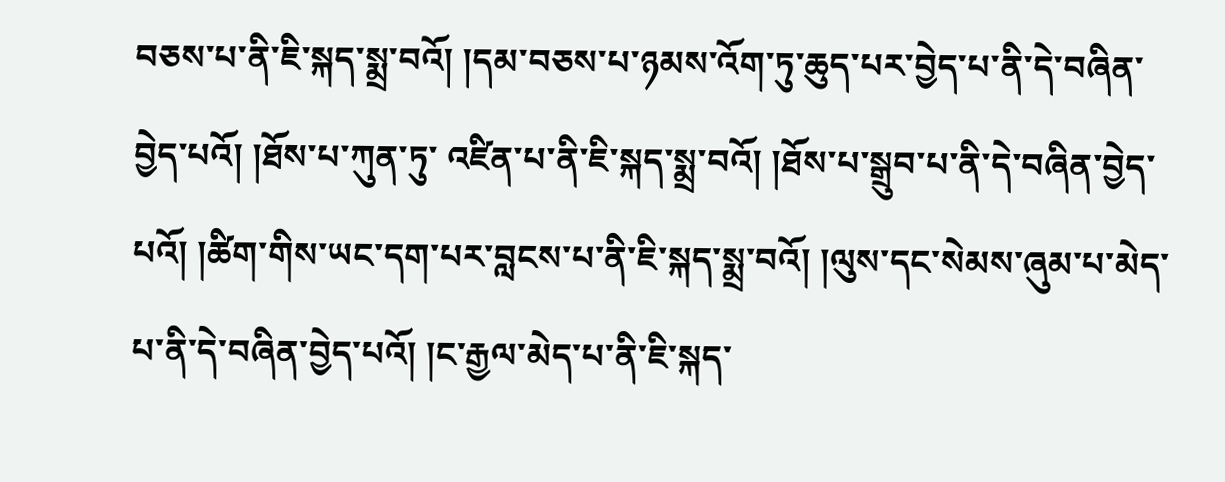བཅས་པ་ནི་ཇི་སྐད་སྨྲ་བའོ། །དམ་བཅས་པ་ཉམས་འོག་ཏུ་ཆུད་པར་བྱེད་པ་ནི་དེ་བཞིན་བྱེད་པའོ། །ཐོས་པ་ཀུན་ཏུ་ འཛིན་པ་ནི་ཇི་སྐད་སྨྲ་བའོ། །ཐོས་པ་སྒྲུབ་པ་ནི་དེ་བཞིན་བྱེད་པའོ། །ཚིག་གིས་ཡང་དག་པར་བླངས་པ་ནི་ཇི་སྐད་སྨྲ་བའོ། །ལུས་དང་སེམས་ཞུམ་པ་མེད་པ་ནི་དེ་བཞིན་བྱེད་པའོ། །ང་རྒྱལ་མེད་པ་ནི་ཇི་སྐད་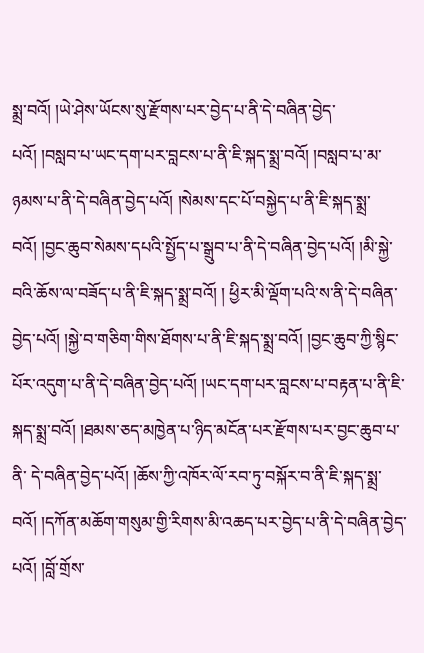སྨྲ་བའོ། །ཡེ་ཤེས་ཡོངས་སུ་རྫོགས་པར་བྱེད་པ་ནི་དེ་བཞིན་བྱེད་ པའོ། །བསླབ་པ་ཡང་དག་པར་བླངས་པ་ནི་ཇི་སྐད་སྨྲ་བའོ། །བསླབ་པ་མ་ཉམས་པ་ནི་དེ་བཞིན་བྱེད་པའོ། །སེམས་དང་པོ་བསྐྱེད་པ་ནི་ཇི་སྐད་སྨྲ་བའོ། །བྱང་ཆུབ་སེམས་དཔའི་སྤྱོད་པ་སྒྲུབ་པ་ནི་དེ་བཞིན་བྱེད་པའོ། །མི་སྐྱེ་བའི་ཆོས་ལ་བཟོད་པ་ནི་ཇི་སྐད་སྨྲ་བའོ། ། ཕྱིར་མི་ལྡོག་པའི་ས་ནི་དེ་བཞིན་བྱེད་པའོ། །སྐྱེ་བ་གཅིག་གིས་ཐོགས་པ་ནི་ཇི་སྐད་སྨྲ་བའོ། །བྱང་ཆུབ་ཀྱི་སྙིང་པོར་འདུག་པ་ནི་དེ་བཞིན་བྱེད་པའོ། །ཡང་དག་པར་བླངས་པ་བརྟན་པ་ནི་ཇི་སྐད་སྨྲ་བའོ། །ཐམས་ཅད་མཁྱེན་པ་ཉིད་མངོན་པར་རྫོགས་པར་བྱང་ཆུབ་པ་ནི་ དེ་བཞིན་བྱེད་པའོ། །ཆོས་ཀྱི་འཁོར་ལོ་རབ་ཏུ་བསྐོར་བ་ནི་ཇི་སྐད་སྨྲ་བའོ། །དཀོན་མཆོག་གསུམ་གྱི་རིགས་མི་འཆད་པར་བྱེད་པ་ནི་དེ་བཞིན་བྱེད་པའོ། །བློ་གྲོས་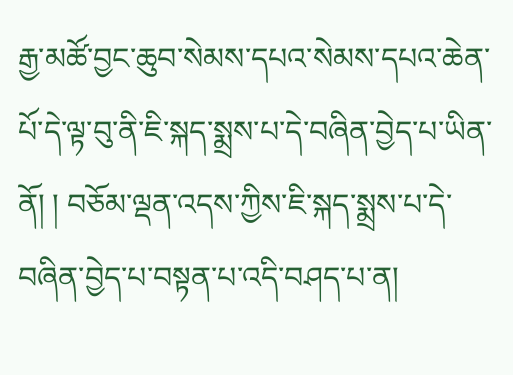རྒྱ་མཚོ་བྱང་ཆུབ་སེམས་དཔའ་སེམས་དཔའ་ཆེན་པོ་དེ་ལྟ་བུ་ནི་ཇི་སྐད་སྨྲས་པ་དེ་བཞིན་བྱེད་པ་ཡིན་ནོ། ། བཅོམ་ལྡན་འདས་ཀྱིས་ཇི་སྐད་སྨྲས་པ་དེ་བཞིན་བྱེད་པ་བསྟན་པ་འདི་བཤད་པ་ན།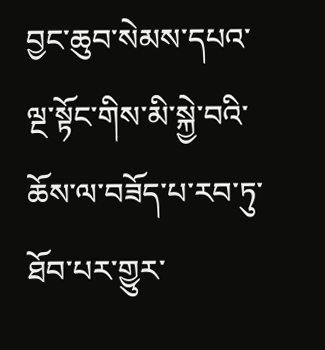བྱང་ཆུབ་སེམས་དཔའ་ལྔ་སྟོང་གིས་མི་སྐྱེ་བའི་ཆོས་ལ་བཟོད་པ་རབ་ཏུ་ཐོབ་པར་གྱུར་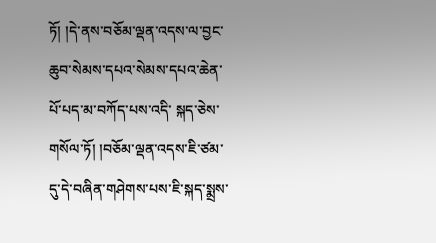ཏོ། །དེ་ནས་བཅོམ་ལྡན་འདས་ལ་བྱང་ཆུབ་སེམས་དཔའ་སེམས་དཔའ་ཆེན་པོ་པད་མ་བཀོད་པས་འདི་ སྐད་ཅེས་གསོལ་ཏོ། །བཅོམ་ལྡན་འདས་ཇི་ཙམ་དུ་དེ་བཞིན་གཤེགས་པས་ཇི་སྐད་སྨྲས་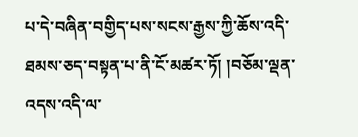པ་དེ་བཞིན་བགྱིད་པས་སངས་རྒྱས་ཀྱི་ཆོས་འདི་ཐམས་ཅད་བསྟན་པ་ནི་ངོ་མཚར་ཏོ། །བཅོམ་ལྡན་འདས་འདི་ལ་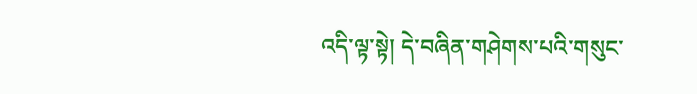འདི་ལྟ་སྟེ། དེ་བཞིན་གཤེགས་པའི་གསུང་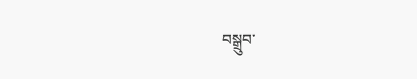བསྒྲུབ་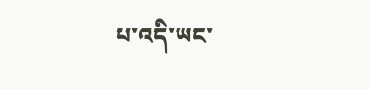པ་འདི་ཡང་